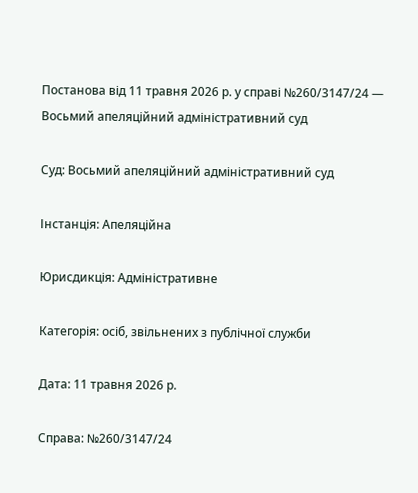Постанова від 11 травня 2026 р. у справі №260/3147/24 — Восьмий апеляційний адміністративний суд

Суд: Восьмий апеляційний адміністративний суд

Інстанція: Апеляційна

Юрисдикція: Адміністративне

Категорія: осіб, звільнених з публічної служби

Дата: 11 травня 2026 р.

Справа: №260/3147/24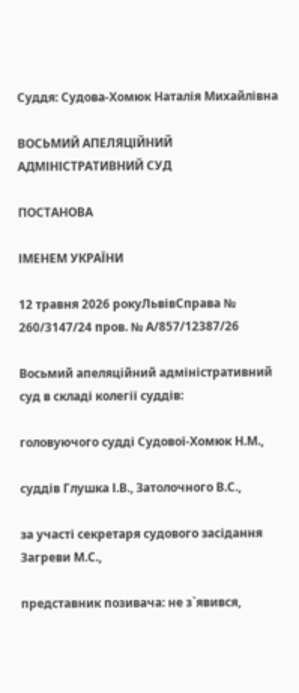Суддя: Судова-Хомюк Наталія Михайлівна

ВОСЬМИЙ АПЕЛЯЦІЙНИЙ АДМІНІСТРАТИВНИЙ СУД

ПОСТАНОВА

ІМЕНЕМ УКРАЇНИ

12 травня 2026 рокуЛьвівСправа № 260/3147/24 пров. № А/857/12387/26

Восьмий апеляційний адміністративний суд в складі колегії суддів:

головуючого судді Судової-Хомюк Н.М.,

суддів Глушка І.В., Затолочного В.С.,

за участі секретаря судового засідання Загреви М.С.,

представник позивача: не з`явився,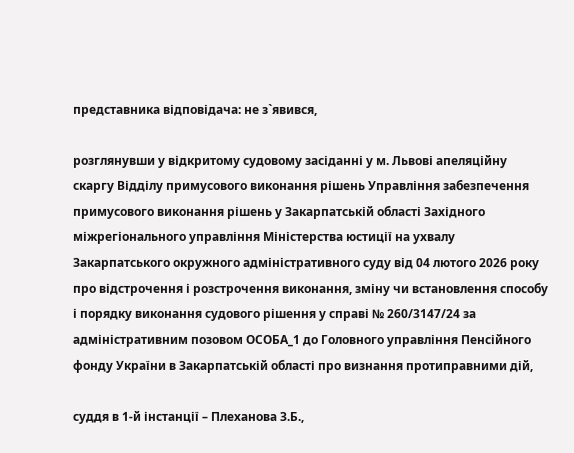представника відповідача: не з`явився,

розглянувши у відкритому судовому засіданні у м. Львові апеляційну скаргу Відділу примусового виконання рішень Управління забезпечення примусового виконання рішень у Закарпатській області Західного міжрегіонального управління Міністерства юстиції на ухвалу Закарпатського окружного адміністративного суду від 04 лютого 2026 року про відстрочення і розстрочення виконання, зміну чи встановлення способу і порядку виконання судового рішення у справі № 260/3147/24 за адміністративним позовом ОСОБА_1 до Головного управління Пенсійного фонду України в Закарпатській області про визнання протиправними дій,

суддя в 1-й інстанції – Плеханова З.Б.,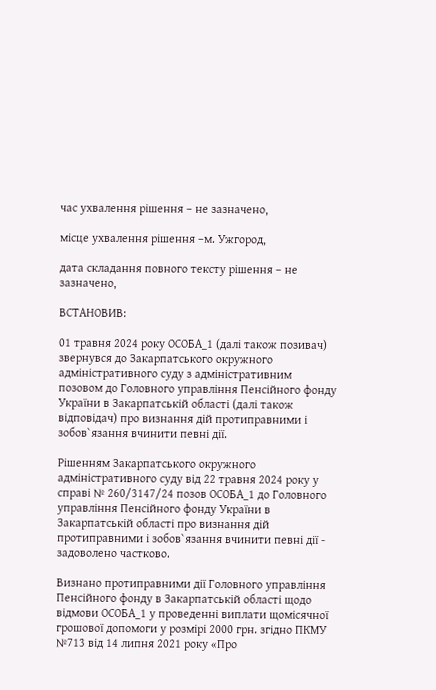час ухвалення рішення – не зазначено,

місце ухвалення рішення –м. Ужгород,

дата складання повного тексту рішення – не зазначено,

ВСТАНОВИВ:

01 травня 2024 року ОСОБА_1 (далі також позивач) звернувся до Закарпатського окружного адміністративного суду з адміністративним позовом до Головного управління Пенсійного фонду України в Закарпатській області (далі також відповідач) про визнання дій протиправними і зобов`язання вчинити певні дії.

Рішенням Закарпатського окружного адміністративного суду від 22 травня 2024 року у справі № 260/3147/24 позов ОСОБА_1 до Головного управління Пенсійного фонду України в Закарпатській області про визнання дій протиправними і зобов`язання вчинити певні дії - задоволено частково.

Визнано протиправними дії Головного управління Пенсійного фонду в Закарпатській області щодо відмови ОСОБА_1 у проведенні виплати щомісячної грошової допомоги у розмірі 2000 грн. згідно ПКМУ №713 від 14 липня 2021 року «Про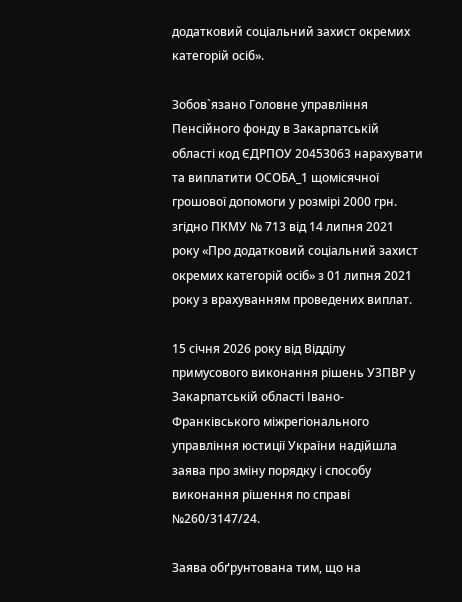додатковий соціальний захист окремих категорій осіб».

Зобов`язано Головне управління Пенсійного фонду в Закарпатській області код ЄДРПОУ 20453063 нарахувати та виплатити ОСОБА_1 щомісячної грошової допомоги у розмірі 2000 грн. згідно ПКМУ № 713 від 14 липня 2021 року «Про додатковий соціальний захист окремих категорій осіб» з 01 липня 2021 року з врахуванням проведених виплат.

15 січня 2026 року від Відділу примусового виконання рішень УЗПВР у Закарпатській області Івано-Франківського міжрегіонального управління юстиції України надійшла заява про зміну порядку і способу виконання рішення по справі №260/3147/24.

Заява обґрунтована тим, що на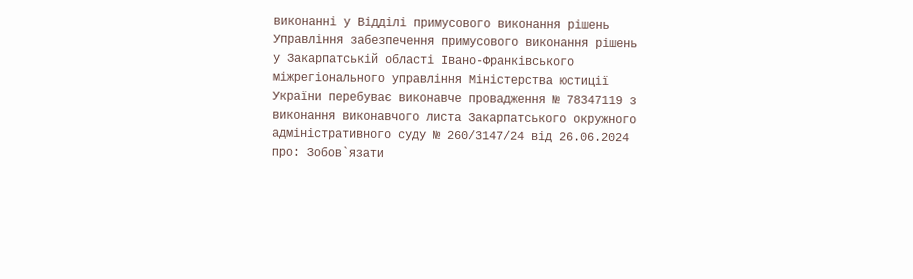виконанні у Відділі примусового виконання рішень Управління забезпечення примусового виконання рішень у Закарпатській області Івано-Франківського міжрегіонального управління Міністерства юстиції України перебуває виконавче провадження № 78347119 з виконання виконавчого листа Закарпатського окружного адміністративного суду № 260/3147/24 від 26.06.2024 про: Зобов`язати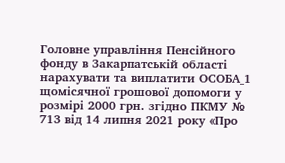Головне управління Пенсійного фонду в Закарпатській області нарахувати та виплатити ОСОБА_1 щомісячної грошової допомоги у розмірі 2000 грн. згідно ПКМУ № 713 від 14 липня 2021 року «Про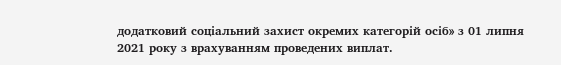додатковий соціальний захист окремих категорій осіб» з 01 липня 2021 року з врахуванням проведених виплат.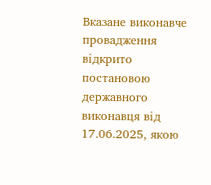Вказане виконавче провадження відкрито постановою державного виконавця від 17.06.2025, якою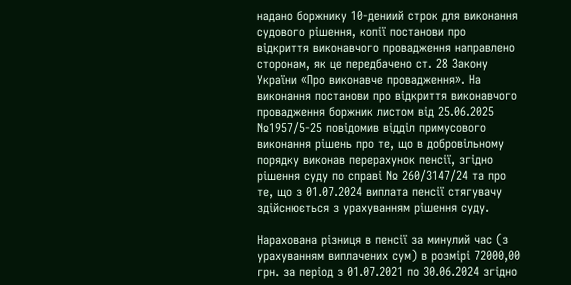надано боржнику 10-дениий строк для виконання судового рішення, копії постанови про відкриття виконавчого провадження направлено сторонам, як це передбачено ст. 28 Закону України «Про виконавче провадження». На виконання постанови про відкриття виконавчого провадження боржник листом від 25.06.2025 №1957/5-25 повідомив відділ примусового виконання рішень про те, що в добровільному порядку виконав перерахунок пенсії, згідно рішення суду по справі № 260/3147/24 та про те, що з 01.07.2024 виплата пенсії стягувачу здійснюється з урахуванням рішення суду.

Нарахована різниця в пенсії за минулий час (з урахуванням виплачених сум) в розмірі 72000,00 грн. за період з 01.07.2021 по 30.06.2024 згідно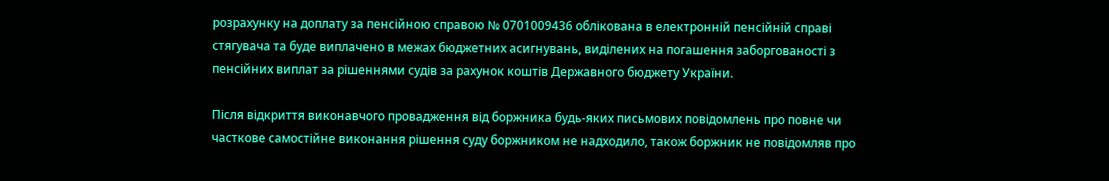розрахунку на доплату за пенсійною справою № 0701009436 облікована в електронній пенсійній справі стягувача та буде виплачено в межах бюджетних асигнувань, виділених на погашення заборгованості з пенсійних виплат за рішеннями судів за рахунок коштів Державного бюджету України.

Після відкриття виконавчого провадження від боржника будь-яких письмових повідомлень про повне чи часткове самостійне виконання рішення суду боржником не надходило, також боржник не повідомляв про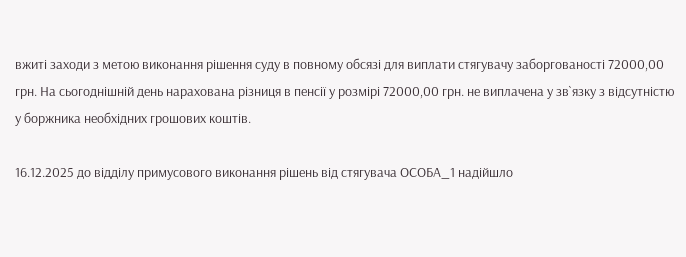вжиті заходи з метою виконання рішення суду в повному обсязі для виплати стягувачу заборгованості 72000,00 грн. На сьогоднішній день нарахована різниця в пенсії у розмірі 72000,00 грн. не виплачена у зв`язку з відсутністю у боржника необхідних грошових коштів.

16.12.2025 до відділу примусового виконання рішень від стягувача ОСОБА_1 надійшло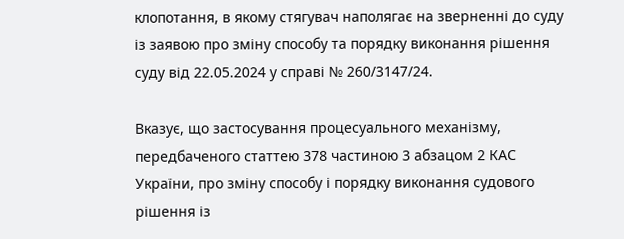клопотання, в якому стягувач наполягає на зверненні до суду із заявою про зміну способу та порядку виконання рішення суду від 22.05.2024 у справі № 260/3147/24.

Вказує, що застосування процесуального механізму, передбаченого статтею 378 частиною 3 абзацом 2 КАС України, про зміну способу і порядку виконання судового рішення із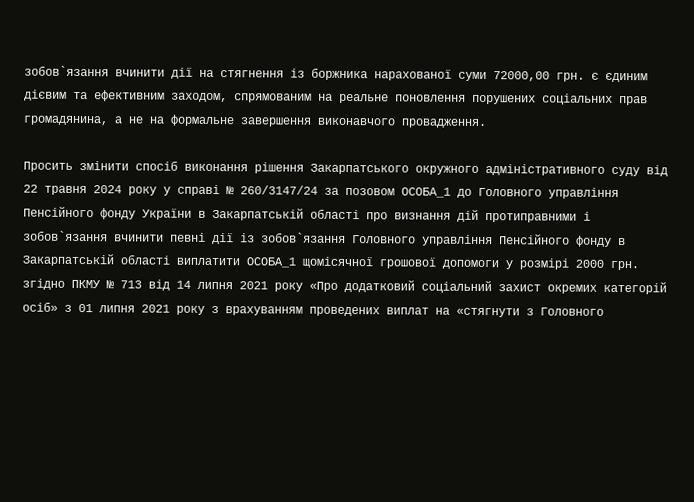зобов`язання вчинити дії на стягнення із боржника нарахованої суми 72000,00 грн. є єдиним дієвим та ефективним заходом, спрямованим на реальне поновлення порушених соціальних прав громадянина, а не на формальне завершення виконавчого провадження.

Просить змінити спосіб виконання рішення Закарпатського окружного адміністративного суду від 22 травня 2024 року у справі № 260/3147/24 за позовом ОСОБА_1 до Головного управління Пенсійного фонду України в Закарпатській області про визнання дій протиправними і зобов`язання вчинити певні дії із зобов`язання Головного управління Пенсійного фонду в Закарпатській області виплатити ОСОБА_1 щомісячної грошової допомоги у розмірі 2000 грн. згідно ПКМУ № 713 від 14 липня 2021 року «Про додатковий соціальний захист окремих категорій осіб» з 01 липня 2021 року з врахуванням проведених виплат на «стягнути з Головного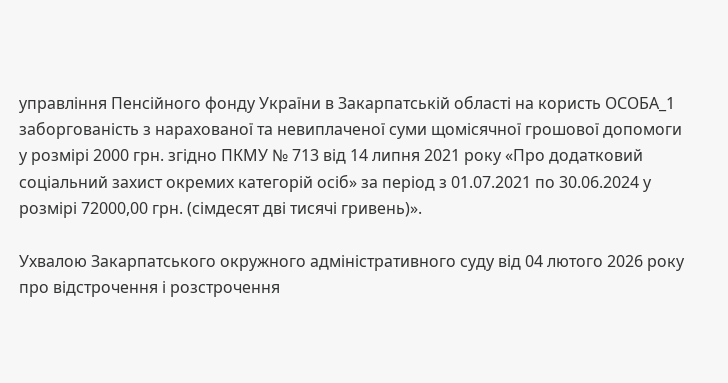управління Пенсійного фонду України в Закарпатській області на користь ОСОБА_1 заборгованість з нарахованої та невиплаченої суми щомісячної грошової допомоги у розмірі 2000 грн. згідно ПКМУ № 713 від 14 липня 2021 року «Про додатковий соціальний захист окремих категорій осіб» за період з 01.07.2021 по 30.06.2024 у розмірі 72000,00 грн. (сімдесят дві тисячі гривень)».

Ухвалою Закарпатського окружного адміністративного суду від 04 лютого 2026 року про відстрочення і розстрочення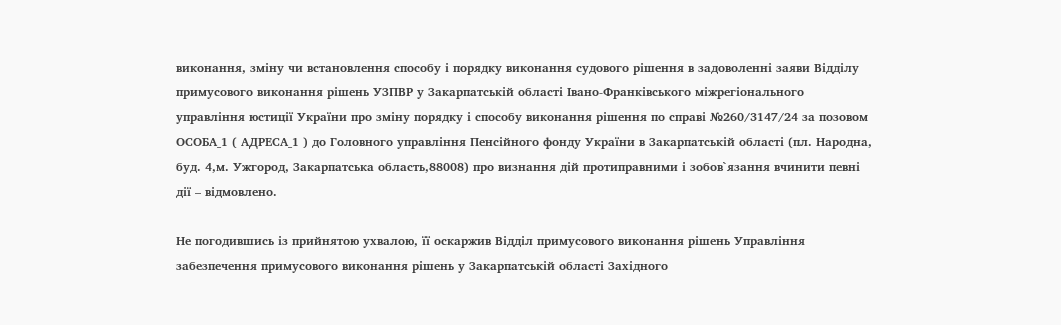виконання, зміну чи встановлення способу і порядку виконання судового рішення в задоволенні заяви Відділу примусового виконання рішень УЗПВР у Закарпатській області Івано-Франківського міжрегіонального управління юстиції України про зміну порядку і способу виконання рішення по справі №260/3147/24 за позовом ОСОБА_1 ( АДРЕСА_1 ) до Головного управління Пенсійного фонду України в Закарпатській області (пл. Народна, буд. 4,м. Ужгород, Закарпатська область,88008) про визнання дій протиправними і зобов`язання вчинити певні дії – відмовлено.

Не погодившись із прийнятою ухвалою, її оскаржив Відділ примусового виконання рішень Управління забезпечення примусового виконання рішень у Закарпатській області Західного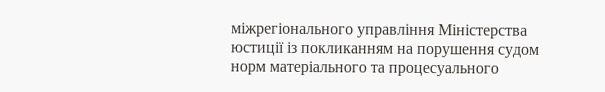міжрегіонального управління Міністерства юстиції із покликанням на порушення судом норм матеріального та процесуального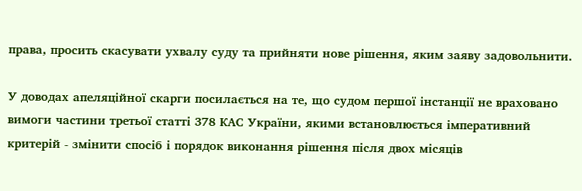права, просить скасувати ухвалу суду та прийняти нове рішення, яким заяву задовольнити.

У доводах апеляційної скарги посилається на те, що судом першої інстанції не враховано вимоги частини третьої статті 378 КАС України, якими встановлюється імперативний критерій - змінити спосіб і порядок виконання рішення після двох місяців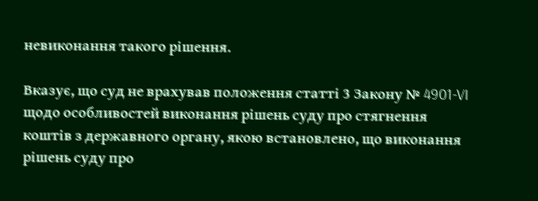невиконання такого рішення.

Вказує, що суд не врахував положення статті 3 Закону № 4901-VI щодо особливостей виконання рішень суду про стягнення коштів з державного органу, якою встановлено, що виконання рішень суду про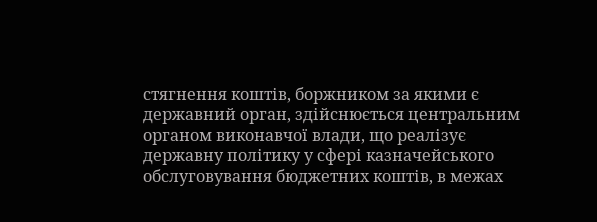стягнення коштів, боржником за якими є державний орган, здійснюється центральним органом виконавчої влади, що реалізує державну політику у сфері казначейського обслуговування бюджетних коштів, в межах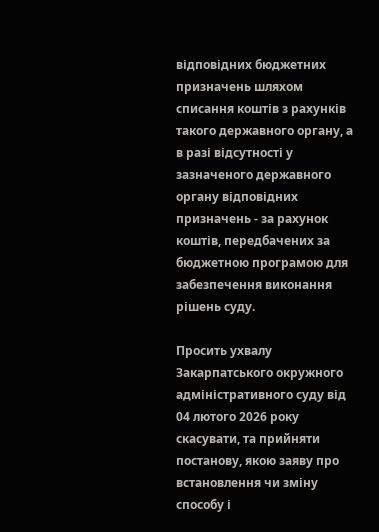відповідних бюджетних призначень шляхом списання коштів з рахунків такого державного органу, а в разі відсутності у зазначеного державного органу відповідних призначень - за рахунок коштів, передбачених за бюджетною програмою для забезпечення виконання рішень суду.

Просить ухвалу Закарпатського окружного адміністративного суду від 04 лютого 2026 року скасувати, та прийняти постанову, якою заяву про встановлення чи зміну способу і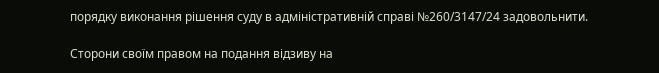порядку виконання рішення суду в адміністративній справі №260/3147/24 задовольнити.

Сторони своїм правом на подання відзиву на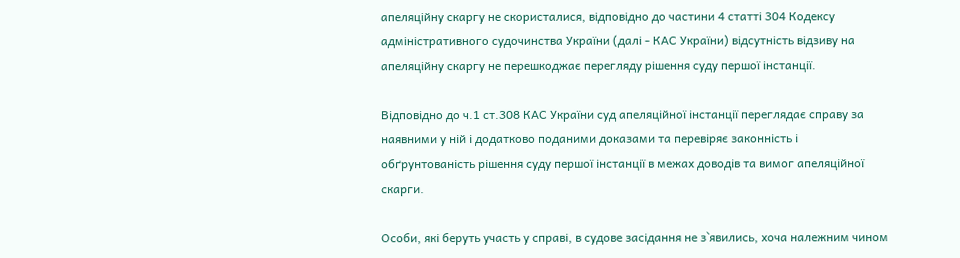апеляційну скаргу не скористалися, відповідно до частини 4 статті 304 Кодексу адміністративного судочинства України (далі - КАС України) відсутність відзиву на апеляційну скаргу не перешкоджає перегляду рішення суду першої інстанції.

Відповідно до ч.1 ст.308 КАС України суд апеляційної інстанції переглядає справу за наявними у ній і додатково поданими доказами та перевіряє законність і обґрунтованість рішення суду першої інстанції в межах доводів та вимог апеляційної скарги.

Особи, які беруть участь у справі, в судове засідання не з`явились, хоча належним чином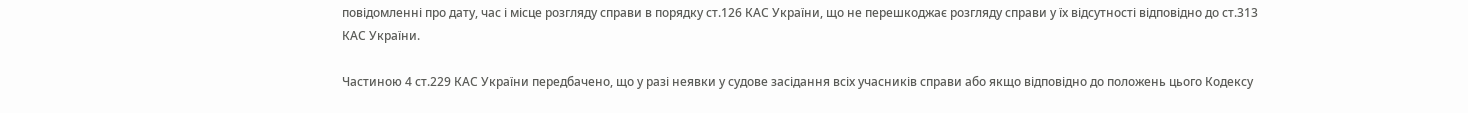повідомленні про дату, час і місце розгляду справи в порядку ст.126 КАС України, що не перешкоджає розгляду справи у їх відсутності відповідно до ст.313 КАС України.

Частиною 4 ст.229 КАС України передбачено, що у разі неявки у судове засідання всіх учасників справи або якщо відповідно до положень цього Кодексу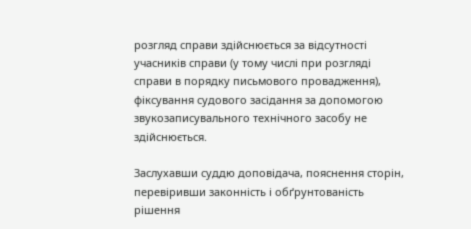розгляд справи здійснюється за відсутності учасників справи (у тому числі при розгляді справи в порядку письмового провадження), фіксування судового засідання за допомогою звукозаписувального технічного засобу не здійснюється.

Заслухавши суддю доповідача, пояснення сторін, перевіривши законність і обґрунтованість рішення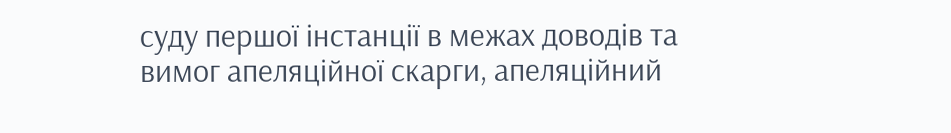суду першої інстанції в межах доводів та вимог апеляційної скарги, апеляційний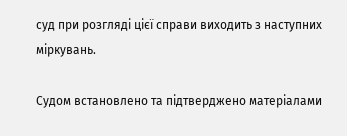суд при розгляді цієї справи виходить з наступних міркувань.

Судом встановлено та підтверджено матеріалами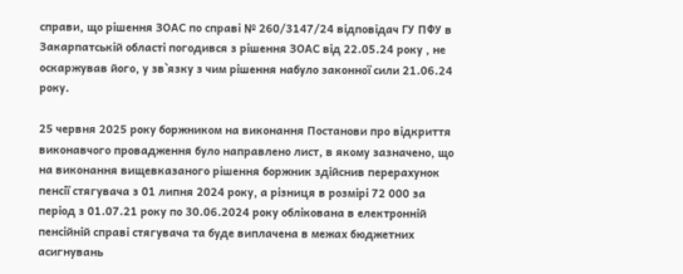справи, що рішення ЗОАС по справі № 260/3147/24 відповідач ГУ ПФУ в Закарпатській області погодився з рішення ЗОАС від 22.05.24 року , не оскаржував його, у зв`язку з чим рішення набуло законної сили 21.06.24 року.

25 червня 2025 року боржником на виконання Постанови про відкриття виконавчого провадження було направлено лист, в якому зазначено, що на виконання вищевказаного рішення боржник здійснив перерахунок пенсії стягувача з 01 липня 2024 року, а різниця в розмірі 72 000 за період з 01.07.21 року по 30.06.2024 року облікована в електронній пенсійній справі стягувача та буде виплачена в межах бюджетних асигнувань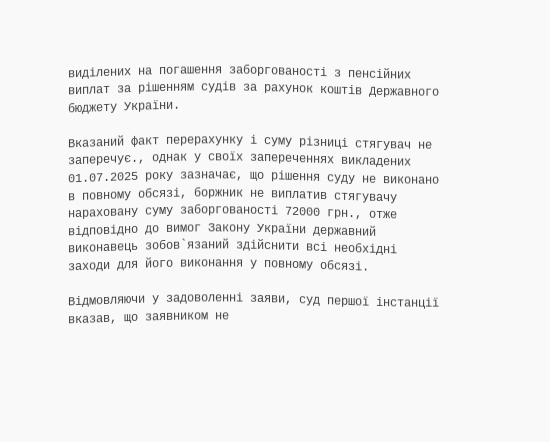виділених на погашення заборгованості з пенсійних виплат за рішенням судів за рахунок коштів Державного бюджету України.

Вказаний факт перерахунку і суму різниці стягувач не заперечує., однак у своїх запереченнях викладених 01.07.2025 року зазначає, що рішення суду не виконано в повному обсязі, боржник не виплатив стягувачу нараховану суму заборгованості 72000 грн., отже відповідно до вимог Закону України державний виконавець зобов`язаний здійснити всі необхідні заходи для його виконання у повному обсязі.

Відмовляючи у задоволенні заяви, суд першої інстанції вказав, що заявником не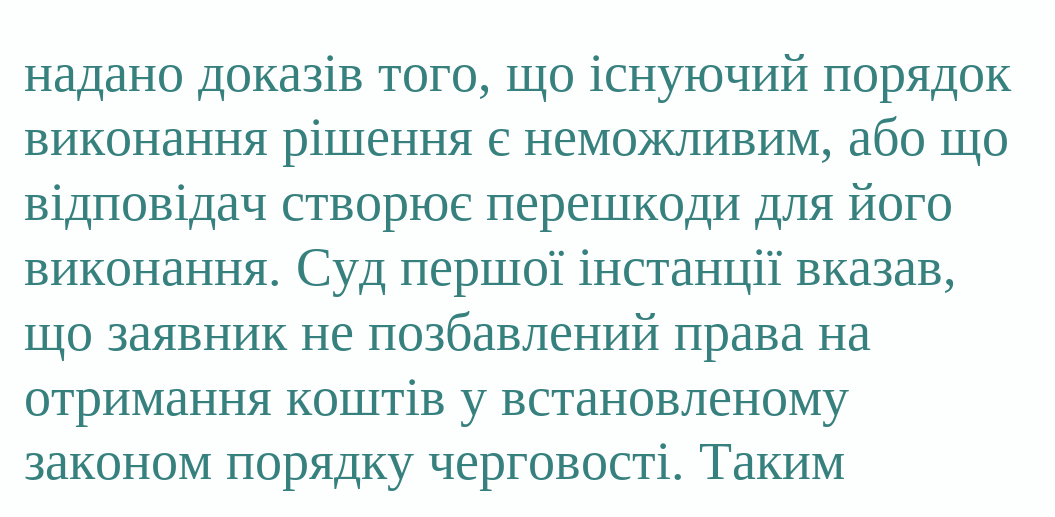надано доказів того, що існуючий порядок виконання рішення є неможливим, або що відповідач створює перешкоди для його виконання. Суд першої інстанції вказав, що заявник не позбавлений права на отримання коштів у встановленому законом порядку черговості. Таким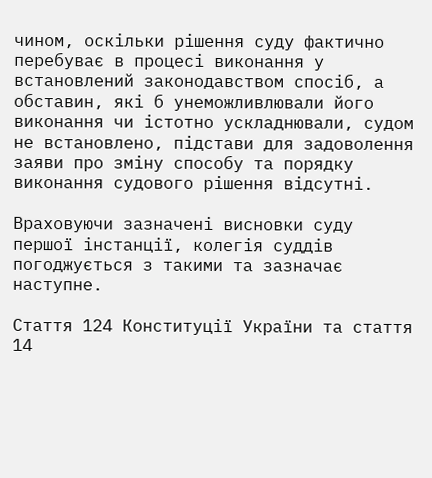чином, оскільки рішення суду фактично перебуває в процесі виконання у встановлений законодавством спосіб, а обставин, які б унеможливлювали його виконання чи істотно ускладнювали, судом не встановлено, підстави для задоволення заяви про зміну способу та порядку виконання судового рішення відсутні.

Враховуючи зазначені висновки суду першої інстанції, колегія суддів погоджується з такими та зазначає наступне.

Стаття 124 Конституції України та стаття 14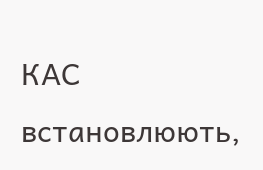КАС встановлюють,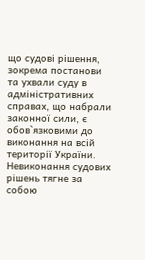що судові рішення, зокрема постанови та ухвали суду в адміністративних справах, що набрали законної сили, є обов`язковими до виконання на всій території України. Невиконання судових рішень тягне за собою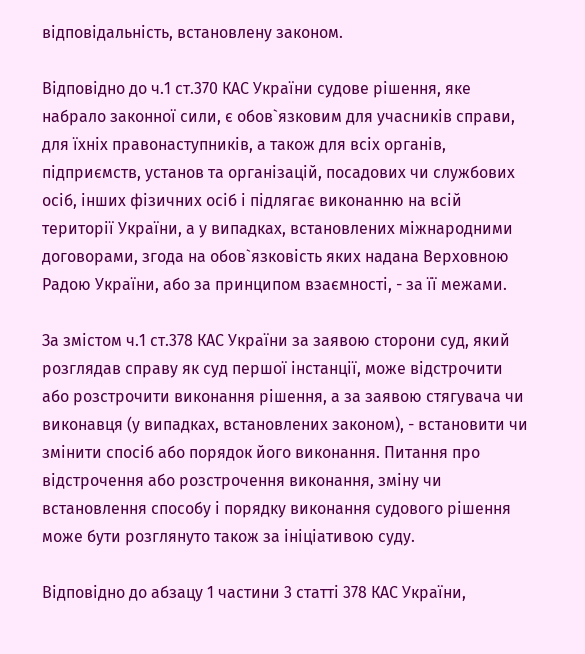відповідальність, встановлену законом.

Відповідно до ч.1 ст.370 КАС України судове рішення, яке набрало законної сили, є обов`язковим для учасників справи, для їхніх правонаступників, а також для всіх органів, підприємств, установ та організацій, посадових чи службових осіб, інших фізичних осіб і підлягає виконанню на всій території України, а у випадках, встановлених міжнародними договорами, згода на обов`язковість яких надана Верховною Радою України, або за принципом взаємності, - за її межами.

За змістом ч.1 ст.378 КАС України за заявою сторони суд, який розглядав справу як суд першої інстанції, може відстрочити або розстрочити виконання рішення, а за заявою стягувача чи виконавця (у випадках, встановлених законом), - встановити чи змінити спосіб або порядок його виконання. Питання про відстрочення або розстрочення виконання, зміну чи встановлення способу і порядку виконання судового рішення може бути розглянуто також за ініціативою суду.

Відповідно до абзацу 1 частини 3 статті 378 КАС України,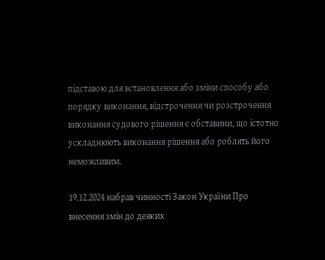підставою для встановлення або зміни способу або порядку виконання, відстрочення чи розстрочення виконання судового рішення є обставини, що істотно ускладнюють виконання рішення або роблять його неможливим.

19.12.2024 набрав чинності Закон України Про внесення змін до деяких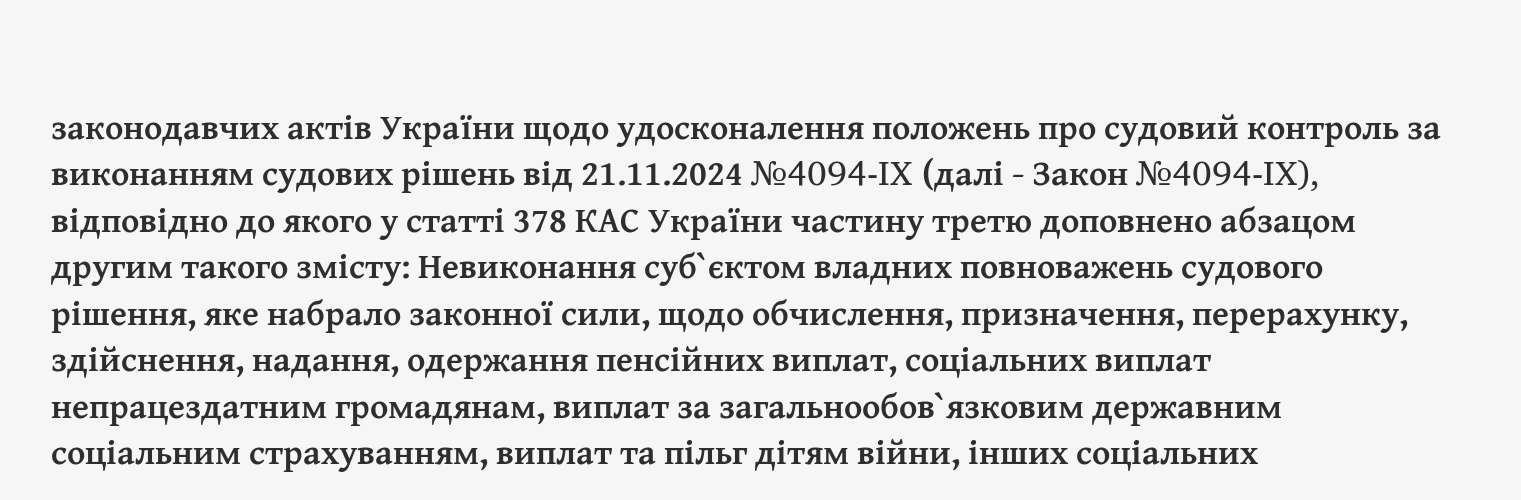законодавчих актів України щодо удосконалення положень про судовий контроль за виконанням судових рішень від 21.11.2024 №4094-IX (далі - Закон №4094-IX), відповідно до якого у статті 378 КАС України частину третю доповнено абзацом другим такого змісту: Невиконання суб`єктом владних повноважень судового рішення, яке набрало законної сили, щодо обчислення, призначення, перерахунку, здійснення, надання, одержання пенсійних виплат, соціальних виплат непрацездатним громадянам, виплат за загальнообов`язковим державним соціальним страхуванням, виплат та пільг дітям війни, інших соціальних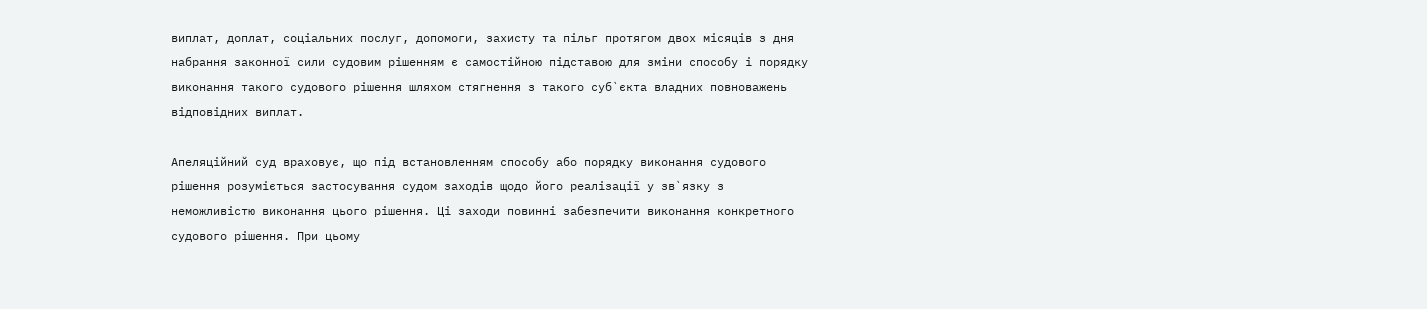виплат, доплат, соціальних послуг, допомоги, захисту та пільг протягом двох місяців з дня набрання законної сили судовим рішенням є самостійною підставою для зміни способу і порядку виконання такого судового рішення шляхом стягнення з такого суб`єкта владних повноважень відповідних виплат.

Апеляційний суд враховує, що під встановленням способу або порядку виконання судового рішення розуміється застосування судом заходів щодо його реалізації у зв`язку з неможливістю виконання цього рішення. Ці заходи повинні забезпечити виконання конкретного судового рішення. При цьому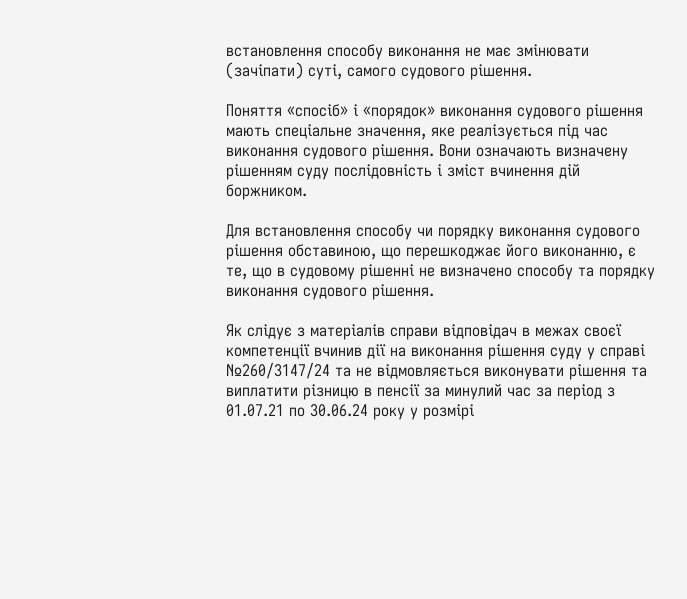встановлення способу виконання не має змінювати (зачіпати) суті, самого судового рішення.

Поняття «спосіб» і «порядок» виконання судового рішення мають спеціальне значення, яке реалізується під час виконання судового рішення. Вони означають визначену рішенням суду послідовність і зміст вчинення дій боржником.

Для встановлення способу чи порядку виконання судового рішення обставиною, що перешкоджає його виконанню, є те, що в судовому рішенні не визначено способу та порядку виконання судового рішення.

Як слідує з матеріалів справи відповідач в межах своєї компетенції вчинив дії на виконання рішення суду у справі №260/3147/24 та не відмовляється виконувати рішення та виплатити різницю в пенсії за минулий час за період з 01.07.21 по 30.06.24 року у розмірі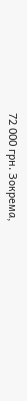72 000 грн. Зокрема,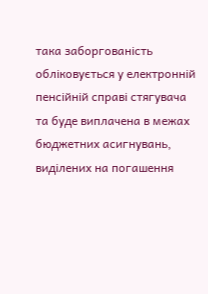така заборгованість обліковується у електронній пенсійній справі стягувача та буде виплачена в межах бюджетних асигнувань, виділених на погашення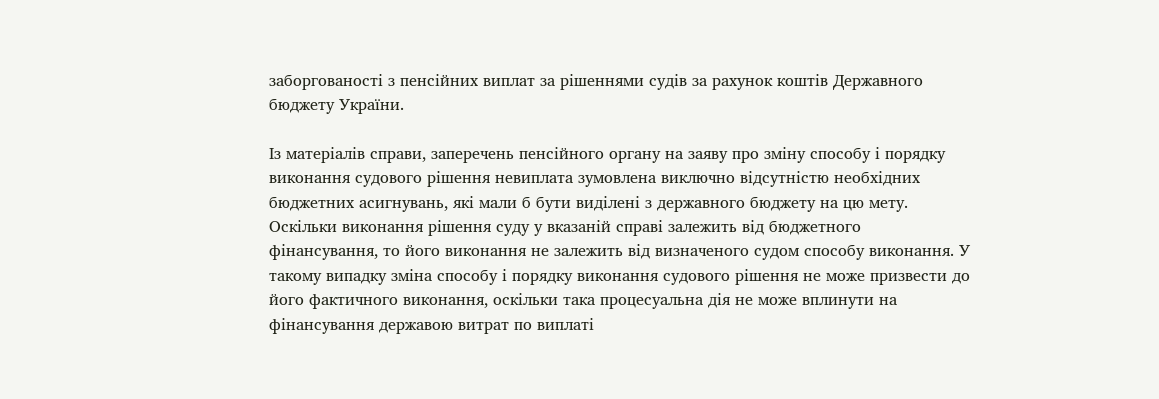заборгованості з пенсійних виплат за рішеннями судів за рахунок коштів Державного бюджету України.

Із матеріалів справи, заперечень пенсійного органу на заяву про зміну способу і порядку виконання судового рішення невиплата зумовлена виключно відсутністю необхідних бюджетних асигнувань, які мали б бути виділені з державного бюджету на цю мету. Оскільки виконання рішення суду у вказаній справі залежить від бюджетного фінансування, то його виконання не залежить від визначеного судом способу виконання. У такому випадку зміна способу і порядку виконання судового рішення не може призвести до його фактичного виконання, оскільки така процесуальна дія не може вплинути на фінансування державою витрат по виплаті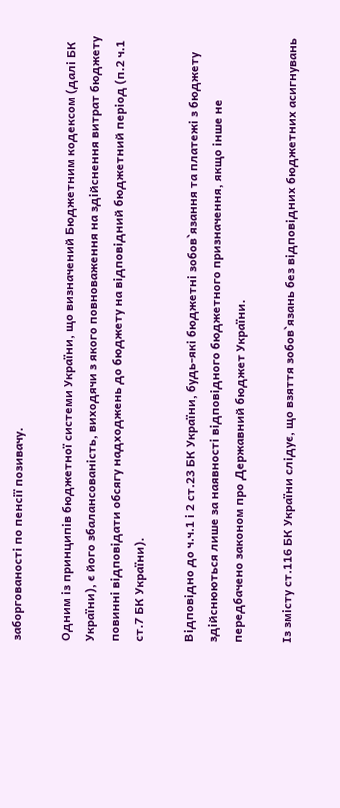заборгованості по пенсії позивачу.

Одним із принципів бюджетної системи України, що визначений Бюджетним кодексом (далі БК України), є його збалансованість, виходячи з якого повноваження на здійснення витрат бюджету повинні відповідати обсягу надходжень до бюджету на відповідний бюджетний період (п.2 ч.1 ст.7 БК України).

Відповідно до ч.ч.1 і 2 ст.23 БК України, будь-які бюджетні зобов`язання та платежі з бюджету здійснюються лише за наявності відповідного бюджетного призначення, якщо інше не передбачено законом про Державний бюджет України.

Із змісту ст.116 БК України слідує, що взяття зобов`язань без відповідних бюджетних асигнувань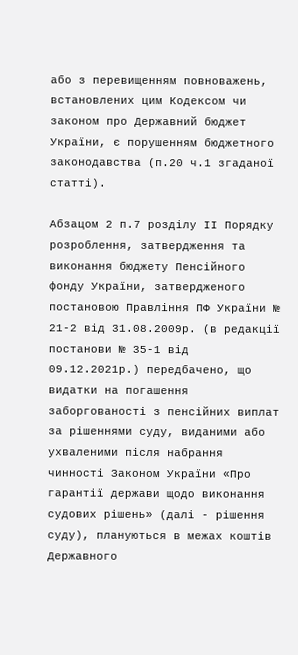або з перевищенням повноважень, встановлених цим Кодексом чи законом про Державний бюджет України, є порушенням бюджетного законодавства (п.20 ч.1 згаданої статті).

Абзацом 2 п.7 розділу ІІ Порядку розроблення, затвердження та виконання бюджету Пенсійного фонду України, затвердженого постановою Правління ПФ України № 21-2 від 31.08.2009р. (в редакції постанови № 35-1 від 09.12.2021р.) передбачено, що видатки на погашення заборгованості з пенсійних виплат за рішеннями суду, виданими або ухваленими після набрання чинності Законом України «Про гарантії держави щодо виконання судових рішень» (далі - рішення суду), плануються в межах коштів Державного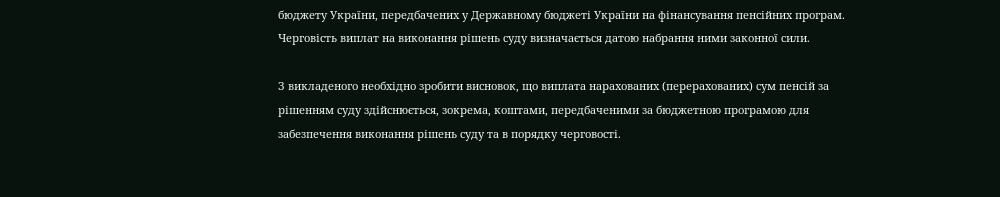бюджету України, передбачених у Державному бюджеті України на фінансування пенсійних програм. Черговість виплат на виконання рішень суду визначається датою набрання ними законної сили.

З викладеного необхідно зробити висновок, що виплата нарахованих (перерахованих) сум пенсій за рішенням суду здійснюється, зокрема, коштами, передбаченими за бюджетною програмою для забезпечення виконання рішень суду та в порядку черговості.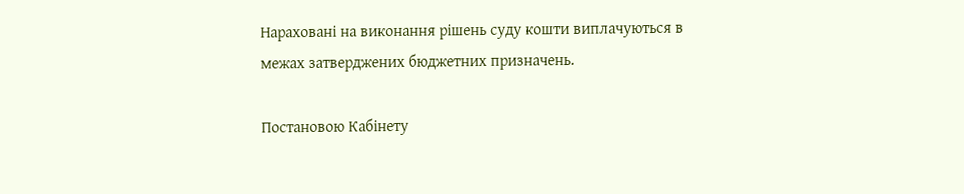Нараховані на виконання рішень суду кошти виплачуються в межах затверджених бюджетних призначень.

Постановою Кабінету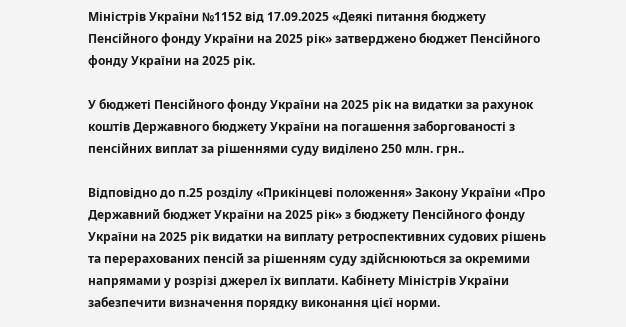Міністрів України №1152 від 17.09.2025 «Деякі питання бюджету Пенсійного фонду України на 2025 рік» затверджено бюджет Пенсійного фонду України на 2025 рік.

У бюджеті Пенсійного фонду України на 2025 рік на видатки за рахунок коштів Державного бюджету України на погашення заборгованості з пенсійних виплат за рішеннями суду виділено 250 млн. грн..

Відповідно до п.25 розділу «Прикінцеві положення» Закону України «Про Державний бюджет України на 2025 рік» з бюджету Пенсійного фонду України на 2025 рік видатки на виплату ретроспективних судових рішень та перерахованих пенсій за рішенням суду здійснюються за окремими напрямами у розрізі джерел їх виплати. Кабінету Міністрів України забезпечити визначення порядку виконання цієї норми.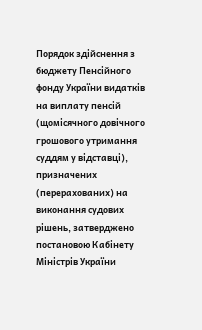Порядок здійснення з бюджету Пенсійного фонду України видатків на виплату пенсій (щомісячного довічного грошового утримання суддям у відставці), призначених (перерахованих) на виконання судових рішень, затверджено постановою Кабінету Міністрів України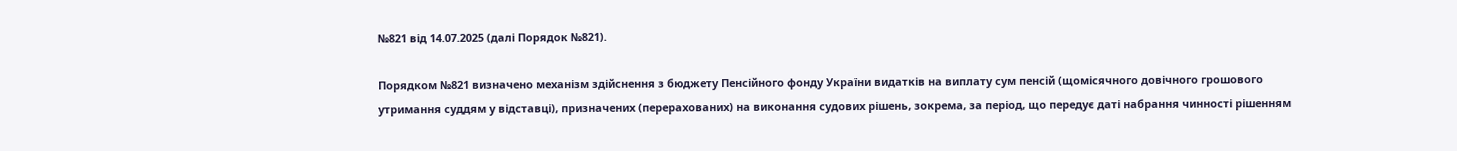№821 від 14.07.2025 (далі Порядок №821).

Порядком №821 визначено механізм здійснення з бюджету Пенсійного фонду України видатків на виплату сум пенсій (щомісячного довічного грошового утримання суддям у відставці), призначених (перерахованих) на виконання судових рішень, зокрема, за період, що передує даті набрання чинності рішенням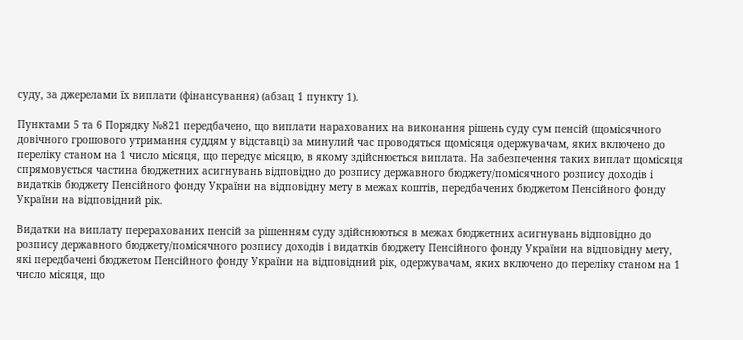суду, за джерелами їх виплати (фінансування) (абзац 1 пункту 1).

Пунктами 5 та 6 Порядку №821 передбачено, що виплати нарахованих на виконання рішень суду сум пенсій (щомісячного довічного грошового утримання суддям у відставці) за минулий час проводяться щомісяця одержувачам, яких включено до переліку станом на 1 число місяця, що передує місяцю, в якому здійснюється виплата. На забезпечення таких виплат щомісяця спрямовується частина бюджетних асигнувань відповідно до розпису державного бюджету/помісячного розпису доходів і видатків бюджету Пенсійного фонду України на відповідну мету в межах коштів, передбачених бюджетом Пенсійного фонду України на відповідний рік.

Видатки на виплату перерахованих пенсій за рішенням суду здійснюються в межах бюджетних асигнувань відповідно до розпису державного бюджету/помісячного розпису доходів і видатків бюджету Пенсійного фонду України на відповідну мету, які передбачені бюджетом Пенсійного фонду України на відповідний рік, одержувачам, яких включено до переліку станом на 1 число місяця, що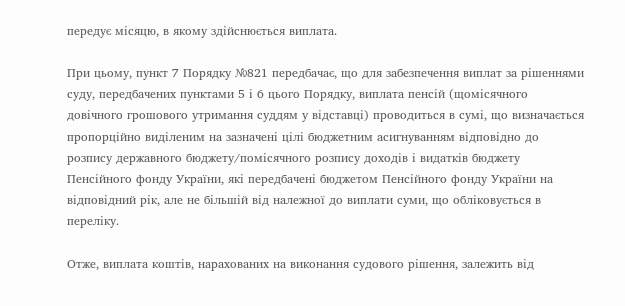передує місяцю, в якому здійснюється виплата.

При цьому, пункт 7 Порядку №821 передбачає, що для забезпечення виплат за рішеннями суду, передбачених пунктами 5 і 6 цього Порядку, виплата пенсій (щомісячного довічного грошового утримання суддям у відставці) проводиться в сумі, що визначається пропорційно виділеним на зазначені цілі бюджетним асигнуванням відповідно до розпису державного бюджету/помісячного розпису доходів і видатків бюджету Пенсійного фонду України, які передбачені бюджетом Пенсійного фонду України на відповідний рік, але не більшій від належної до виплати суми, що обліковується в переліку.

Отже, виплата коштів, нарахованих на виконання судового рішення, залежить від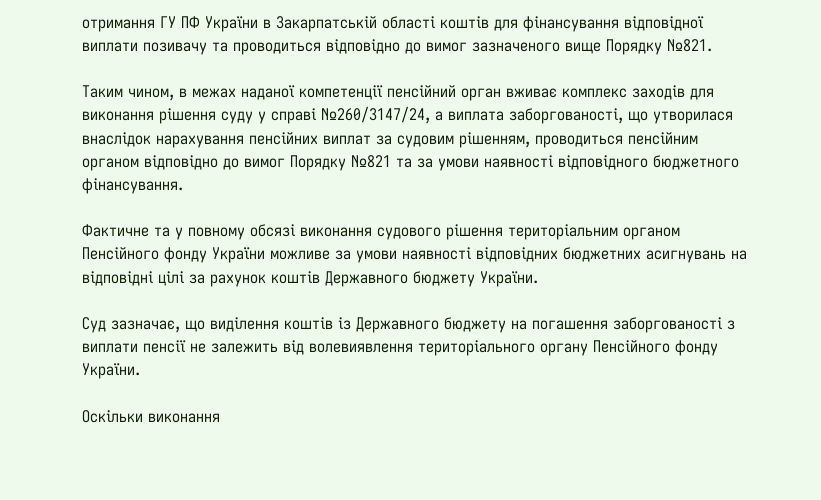отримання ГУ ПФ України в Закарпатській області коштів для фінансування відповідної виплати позивачу та проводиться відповідно до вимог зазначеного вище Порядку №821.

Таким чином, в межах наданої компетенції пенсійний орган вживає комплекс заходів для виконання рішення суду у справі №260/3147/24, а виплата заборгованості, що утворилася внаслідок нарахування пенсійних виплат за судовим рішенням, проводиться пенсійним органом відповідно до вимог Порядку №821 та за умови наявності відповідного бюджетного фінансування.

Фактичне та у повному обсязі виконання судового рішення територіальним органом Пенсійного фонду України можливе за умови наявності відповідних бюджетних асигнувань на відповідні цілі за рахунок коштів Державного бюджету України.

Суд зазначає, що виділення коштів із Державного бюджету на погашення заборгованості з виплати пенсії не залежить від волевиявлення територіального органу Пенсійного фонду України.

Оскільки виконання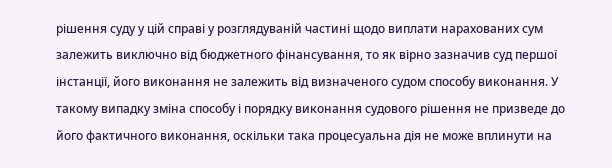рішення суду у цій справі у розглядуваній частині щодо виплати нарахованих сум залежить виключно від бюджетного фінансування, то як вірно зазначив суд першої інстанції, його виконання не залежить від визначеного судом способу виконання. У такому випадку зміна способу і порядку виконання судового рішення не призведе до його фактичного виконання, оскільки така процесуальна дія не може вплинути на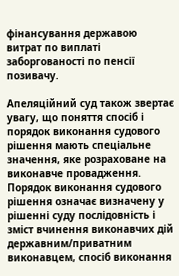фінансування державою витрат по виплаті заборгованості по пенсії позивачу.

Апеляційний суд також звертає увагу, що поняття спосіб і порядок виконання судового рішення мають спеціальне значення, яке розраховане на виконавче провадження. Порядок виконання судового рішення означає визначену у рішенні суду послідовність і зміст вчинення виконавчих дій державним/приватним виконавцем, спосіб виконання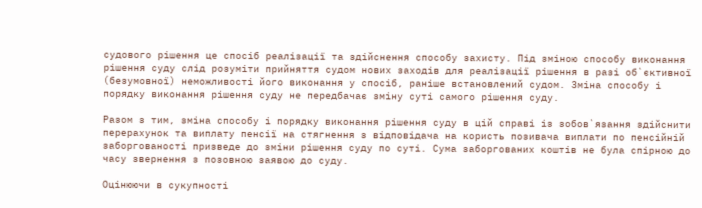судового рішення це спосіб реалізації та здійснення способу захисту. Під зміною способу виконання рішення суду слід розуміти прийняття судом нових заходів для реалізації рішення в разі об`єктивної (безумовної) неможливості його виконання у спосіб, раніше встановлений судом. Зміна способу і порядку виконання рішення суду не передбачає зміну суті самого рішення суду.

Разом з тим, зміна способу і порядку виконання рішення суду в цій справі із зобов`язання здійснити перерахунок та виплату пенсії на стягнення з відповідача на користь позивача виплати по пенсійній заборгованості призведе до зміни рішення суду по суті. Сума заборгованих коштів не була спірною до часу звернення з позовною заявою до суду.

Оцінюючи в сукупності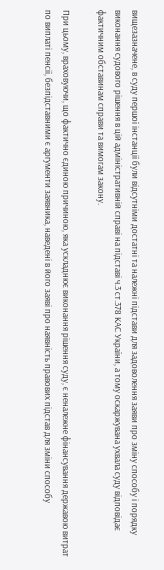вищезазначене, в суду першої інстанції були відсутніми достатні та належні підстави для задоволення заяви про зміну способу і порядку виконання судового рішення в цій адміністративній справі на підставі ч.3 ст.378 КАС України, а тому оскаржувана ухвала суду відповідає фактичним обставинам справи та вимогам закону.

При цьому, враховуючи, що фактично єдиною причиною, яка ускладнює виконання рішення суду, є неналежне фінансування державою витрат по виплаті пенсії, безпідставними є аргументи заявника, наведені в його заяві про наявність правових підстав для зміни способу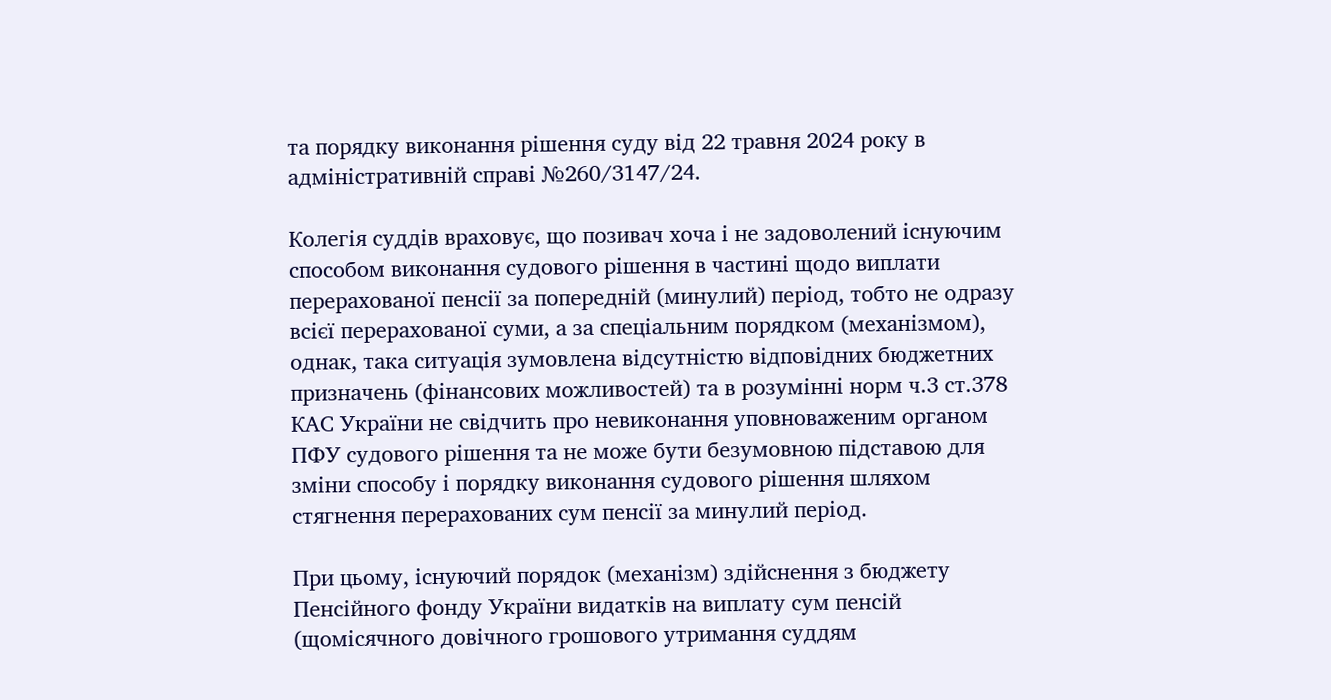та порядку виконання рішення суду від 22 травня 2024 року в адміністративній справі №260/3147/24.

Колегія суддів враховує, що позивач хоча і не задоволений існуючим способом виконання судового рішення в частині щодо виплати перерахованої пенсії за попередній (минулий) період, тобто не одразу всієї перерахованої суми, а за спеціальним порядком (механізмом), однак, така ситуація зумовлена відсутністю відповідних бюджетних призначень (фінансових можливостей) та в розумінні норм ч.3 ст.378 КАС України не свідчить про невиконання уповноваженим органом ПФУ судового рішення та не може бути безумовною підставою для зміни способу і порядку виконання судового рішення шляхом стягнення перерахованих сум пенсії за минулий період.

При цьому, існуючий порядок (механізм) здійснення з бюджету Пенсійного фонду України видатків на виплату сум пенсій (щомісячного довічного грошового утримання суддям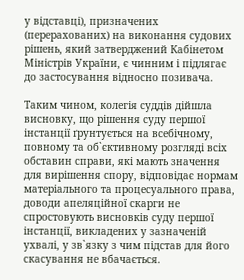у відставці), призначених (перерахованих) на виконання судових рішень, який затверджений Кабінетом Міністрів України, є чинним і підлягає до застосування відносно позивача.

Таким чином, колегія суддів дійшла висновку, що рішення суду першої інстанції ґрунтується на всебічному, повному та об`єктивному розгляді всіх обставин справи, які мають значення для вирішення спору, відповідає нормам матеріального та процесуального права, доводи апеляційної скарги не спростовують висновків суду першої інстанції, викладених у зазначеній ухвалі, у зв`язку з чим підстав для його скасування не вбачається.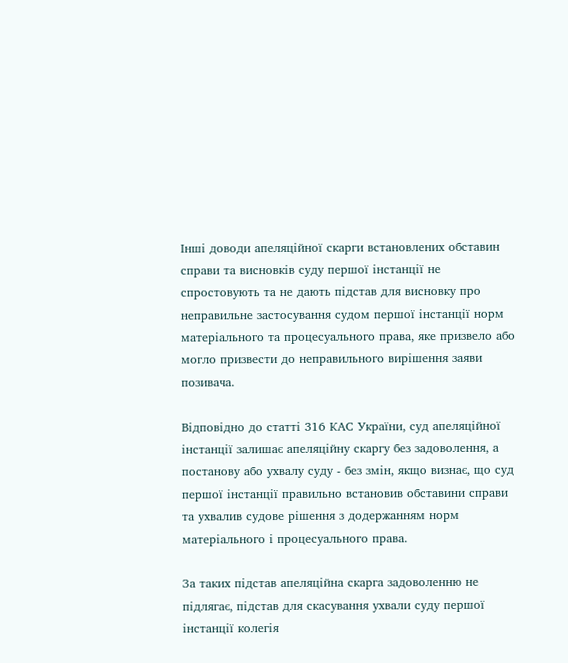Інші доводи апеляційної скарги встановлених обставин справи та висновків суду першої інстанції не спростовують та не дають підстав для висновку про неправильне застосування судом першої інстанції норм матеріального та процесуального права, яке призвело або могло призвести до неправильного вирішення заяви позивача.

Відповідно до статті 316 КАС України, суд апеляційної інстанції залишає апеляційну скаргу без задоволення, а постанову або ухвалу суду - без змін, якщо визнає, що суд першої інстанції правильно встановив обставини справи та ухвалив судове рішення з додержанням норм матеріального і процесуального права.

За таких підстав апеляційна скарга задоволенню не підлягає, підстав для скасування ухвали суду першої інстанції колегія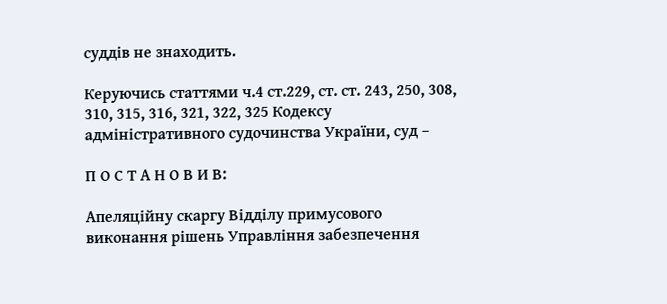суддів не знаходить.

Керуючись статтями ч.4 ст.229, ст. ст. 243, 250, 308, 310, 315, 316, 321, 322, 325 Кодексу адміністративного судочинства України, суд –

П О С Т А Н О В И В:

Апеляційну скаргу Відділу примусового виконання рішень Управління забезпечення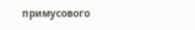примусового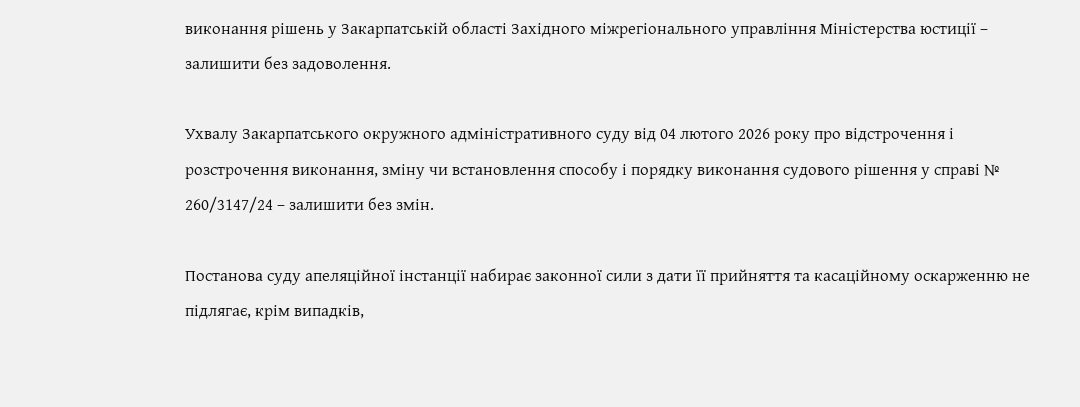виконання рішень у Закарпатській області Західного міжрегіонального управління Міністерства юстиції – залишити без задоволення.

Ухвалу Закарпатського окружного адміністративного суду від 04 лютого 2026 року про відстрочення і розстрочення виконання, зміну чи встановлення способу і порядку виконання судового рішення у справі № 260/3147/24 – залишити без змін.

Постанова суду апеляційної інстанції набирає законної сили з дати її прийняття та касаційному оскарженню не підлягає, крім випадків,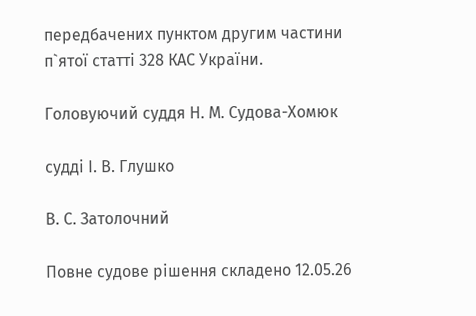передбачених пунктом другим частини п`ятої статті 328 КАС України.

Головуючий суддя Н. М. Судова-Хомюк

судді І. В. Глушко

В. С. Затолочний

Повне судове рішення складено 12.05.26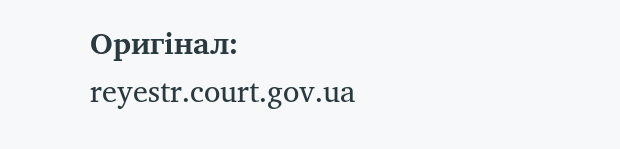Оригінал: reyestr.court.gov.ua